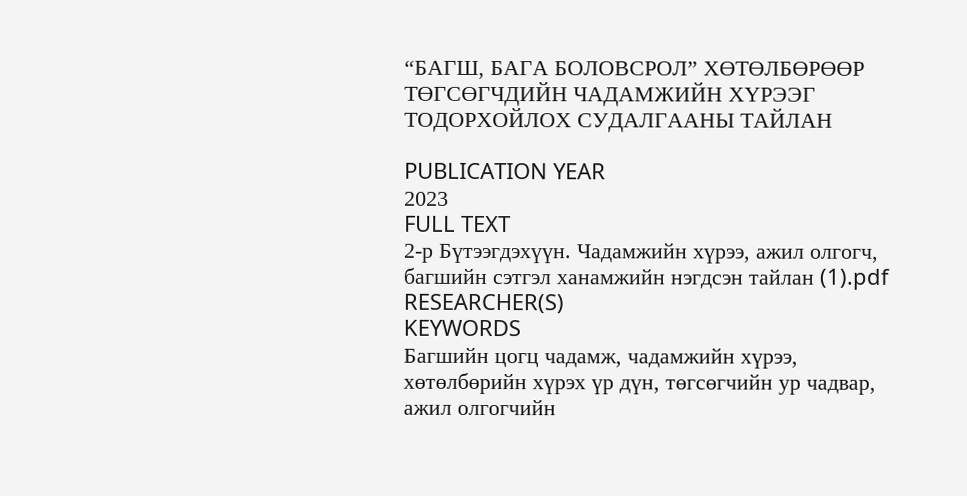“БАГШ, БАГА БОЛОВСРОЛ” ХӨТӨЛБӨРӨӨР ТӨГСӨГЧДИЙН ЧАДАМЖИЙН ХҮРЭЭГ ТОДОРХОЙЛОХ СУДАЛГААНЫ ТАЙЛАН

PUBLICATION YEAR
2023
FULL TEXT
2-р Бүтээгдэхүүн. Чадамжийн хүрээ, ажил олгогч, багшийн сэтгэл ханамжийн нэгдсэн тайлан (1).pdf
RESEARCHER(S)
KEYWORDS
Багшийн цогц чадамж, чадамжийн хүрээ, хөтөлбөрийн хүрэх үр дүн, төгсөгчийн ур чадвар, ажил олгогчийн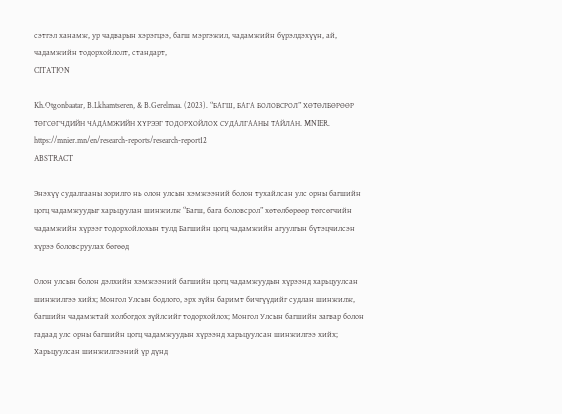сэтгэл ханамж, ур чадварын хэрэгцээ, багш мэргэжил, чадамжийн бүрэлдэхүүн, ай, чадамжийн тодорхойлолт, стандарт,
CITATION

Kh.Otgonbaatar, B.Lkhamtseren, & B.Gerelmaa. (2023). “БАГШ, БАГА БОЛОВСРОЛ” ХӨТӨЛБӨРӨӨР ТӨГСӨГЧДИЙН ЧАДАМЖИЙН ХҮРЭЭГ ТОДОРХОЙЛОХ СУДАЛГААНЫ ТАЙЛАН. MNIER. https://mnier.mn/en/research-reports/research-report12
ABSTRACT

Энэхүү судалгааны зорилго нь олон улсын хэмжээний болон тухайлсан улс орны багшийн цогц чадамжуудыг харьцуулан шинжилж “Багш, бага боловсрол” хөтөлбөрөөр төгсөгчийн чадамжийн хүрээг тодорхойлохын тулд Багшийн цогц чадамжийн агуулгын бүтэцчилсэн хүрээ боловсруулах бөгөөд

Олон улсын болон дэлхийн хэмжээний багшийн цогц чадамжуудын хүрээнд харьцуулсан шинжилгээ хийх; Монгол Улсын бодлого, эрх зүйн баримт бичгүүдийг судлан шинжилж, багшийн чадамжтай холбогдох зүйлсийг тодорхойлох; Монгол Улсын багшийн загвар болон гадаад улс орны багшийн цогц чадамжуудын хүрээнд харьцуулсан шинжилгээ хийх; Харьцуулсан шинжилгээний үр дүнд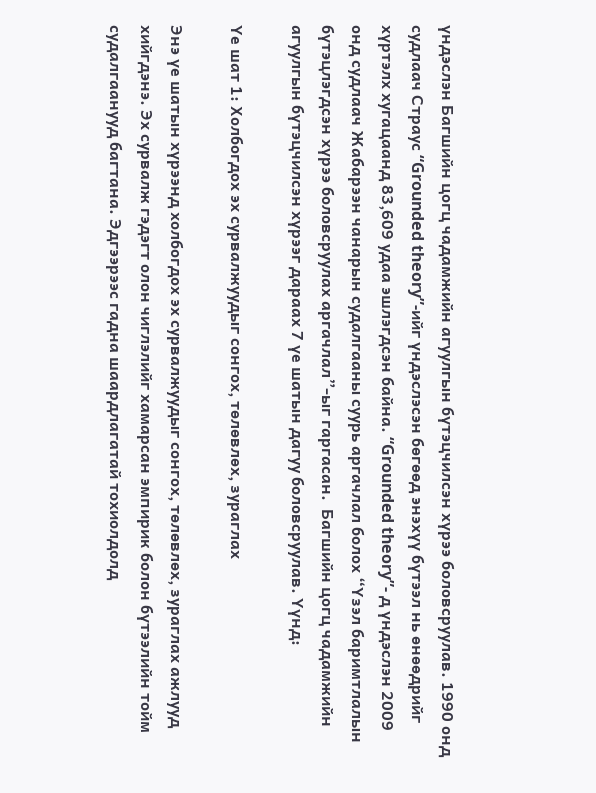үндэслэн Багшийн цогц чадамжийн агуулгын бүтэцчилсэн хүрээ боловсруулав. 1990 онд судлаач Страус “Grounded theory”-ийг үндэслэсэн бөгөөд энэхүү бүтээл нь өнөөдрийг хүртэлх хугацаанд 83,609 удаа эшлэгдсэн байна. “Grounded theory”- д үндэслэн 2009 онд судлаач Жабарээн чанарын судалгааны суурь аргачлал болох “Үзэл баримтлалын бүтэцлэгдсэн хүрээ боловсруулах аргачлал”-ыг гаргасан.  Багшийн цогц чадамжийн агуулгын бүтэцчилсэн хүрээг дараах 7 үе шатын дагуу боловсруулав. Үүнд:

Үе шат 1: Холбогдох эх сурвалжуудыг сонгох, төлөвлөх, зураглах

Энэ үе шатын хүрээнд холбогдох эх сурвалжуудыг сонгох, төлөвлөх, зураглах ажлууд хийгдэнэ. Эх сурвалж гэдэгт олон чиглэлийг хамарсан эмпирик болон бүтээлийн тойм судалгаанууд багтана. Эдгээрээс гадна шаардлагатай тохиолдолд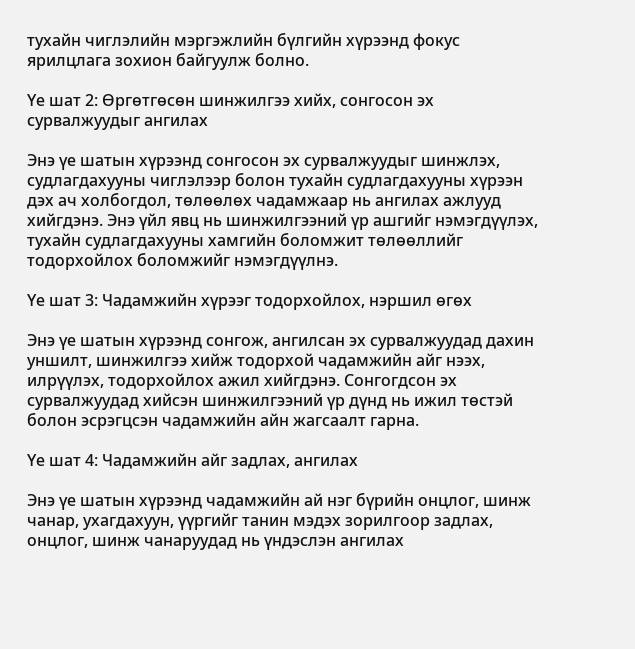тухайн чиглэлийн мэргэжлийн бүлгийн хүрээнд фокус ярилцлага зохион байгуулж болно.

Үе шат 2: Өргөтгөсөн шинжилгээ хийх, сонгосон эх сурвалжуудыг ангилах

Энэ үе шатын хүрээнд сонгосон эх сурвалжуудыг шинжлэх, судлагдахууны чиглэлээр болон тухайн судлагдахууны хүрээн дэх ач холбогдол, төлөөлөх чадамжаар нь ангилах ажлууд хийгдэнэ. Энэ үйл явц нь шинжилгээний үр ашгийг нэмэгдүүлэх, тухайн судлагдахууны хамгийн боломжит төлөөллийг тодорхойлох боломжийг нэмэгдүүлнэ.

Үе шат 3: Чадамжийн хүрээг тодорхойлох, нэршил өгөх

Энэ үе шатын хүрээнд сонгож, ангилсан эх сурвалжуудад дахин уншилт, шинжилгээ хийж тодорхой чадамжийн айг нээх, илрүүлэх, тодорхойлох ажил хийгдэнэ. Сонгогдсон эх сурвалжуудад хийсэн шинжилгээний үр дүнд нь ижил төстэй болон эсрэгцсэн чадамжийн айн жагсаалт гарна.

Үе шат 4: Чадамжийн айг задлах, ангилах

Энэ үе шатын хүрээнд чадамжийн ай нэг бүрийн онцлог, шинж чанар, ухагдахуун, үүргийг танин мэдэх зорилгоор задлах, онцлог, шинж чанаруудад нь үндэслэн ангилах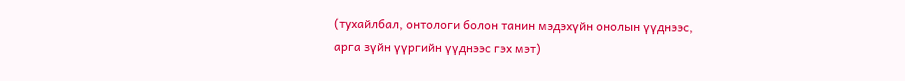(тухайлбал, онтологи болон танин мэдэхүйн онолын үүднээс, арга зүйн үүргийн үүднээс гэх мэт)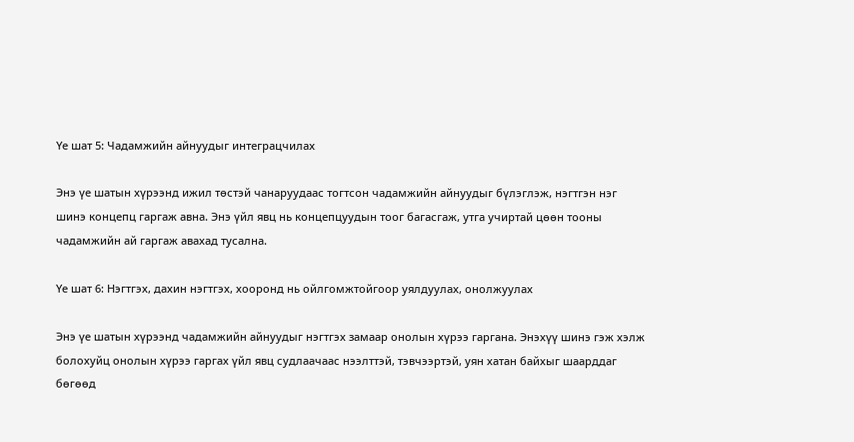Үе шат 5: Чадамжийн айнуудыг интеграцчилах

Энэ үе шатын хүрээнд ижил төстэй чанаруудаас тогтсон чадамжийн айнуудыг бүлэглэж, нэгтгэн нэг шинэ концепц гаргаж авна. Энэ үйл явц нь концепцуудын тоог багасгаж, утга учиртай цөөн тооны чадамжийн ай гаргаж авахад тусална.

Үе шат 6: Нэгтгэх, дахин нэгтгэх, хооронд нь ойлгомжтойгоор уялдуулах, онолжуулах

Энэ үе шатын хүрээнд чадамжийн айнуудыг нэгтгэх замаар онолын хүрээ гаргана. Энэхүү шинэ гэж хэлж болохуйц онолын хүрээ гаргах үйл явц судлаачаас нээлттэй, тэвчээртэй, уян хатан байхыг шаарддаг бөгөөд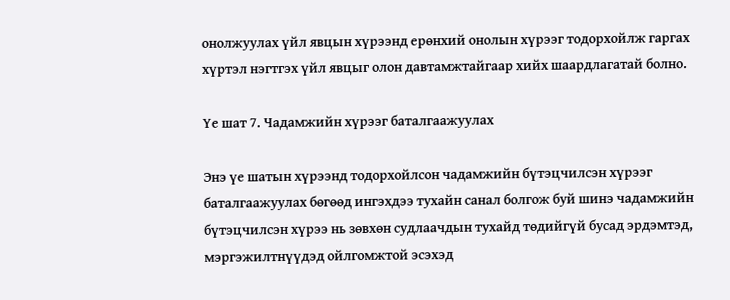онолжуулах үйл явцын хүрээнд ерөнхий онолын хүрээг тодорхойлж гаргах хүртэл нэгтгэх үйл явцыг олон давтамжтайгаар хийх шаардлагатай болно.

Үе шат 7. Чадамжийн хүрээг баталгаажуулах

Энэ үе шатын хүрээнд тодорхойлсон чадамжийн бүтэцчилсэн хүрээг баталгаажуулах бөгөөд ингэхдээ тухайн санал болгож буй шинэ чадамжийн бүтэцчилсэн хүрээ нь зөвхөн судлаачдын тухайд төдийгүй бусад эрдэмтэд, мэргэжилтнүүдэд ойлгомжтой эсэхэд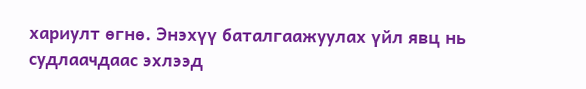хариулт өгнө. Энэхүү баталгаажуулах үйл явц нь судлаачдаас эхлээд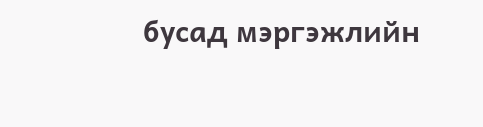бусад мэргэжлийн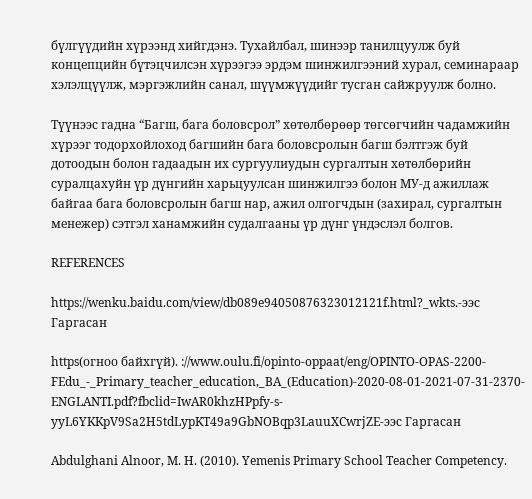бүлгүүдийн хүрээнд хийгдэнэ. Тухайлбал, шинээр танилцуулж буй концепцийн бүтэцчилсэн хүрээгээ эрдэм шинжилгээний хурал, семинараар хэлэлцүүлж, мэргэжлийн санал, шүүмжүүдийг тусган сайжруулж болно.

Түүнээс гадна “Багш, бага боловсрол” хөтөлбөрөөр төгсөгчийн чадамжийн хүрээг тодорхойлоход багшийн бага боловсролын багш бэлтгэж буй дотоодын болон гадаадын их сургуулиудын сургалтын хөтөлбөрийн суралцахуйн үр дүнгийн харьцуулсан шинжилгээ болон МУ-д ажиллаж байгаа бага боловсролын багш нар, ажил олгогчдын (захирал, сургалтын менежер) сэтгэл ханамжийн судалгааны үр дүнг үндэслэл болгов.

REFERENCES

https://wenku.baidu.com/view/db089e94050876323012121f.html?_wkts.-ээс Гаргасан

https(огноо байхгүй). ://www.oulu.fi/opinto-oppaat/eng/OPINTO-OPAS-2200-FEdu_-_Primary_teacher_education,_BA_(Education)-2020-08-01-2021-07-31-2370-ENGLANTI.pdf?fbclid=IwAR0khzHPpfy-s-yyL6YKKpV9Sa2H5tdLypKT49a9GbNOBqp3LauuXCwrjZE-ээс Гаргасан

Abdulghani Alnoor, M. H. (2010). Yemenis Primary School Teacher Competency.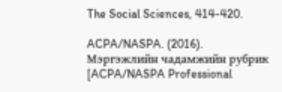The Social Sciences, 414-420.

ACPA/NASPA. (2016). Мэргэжлийн чадамжийн рубрик [ACPA/NASPA Professional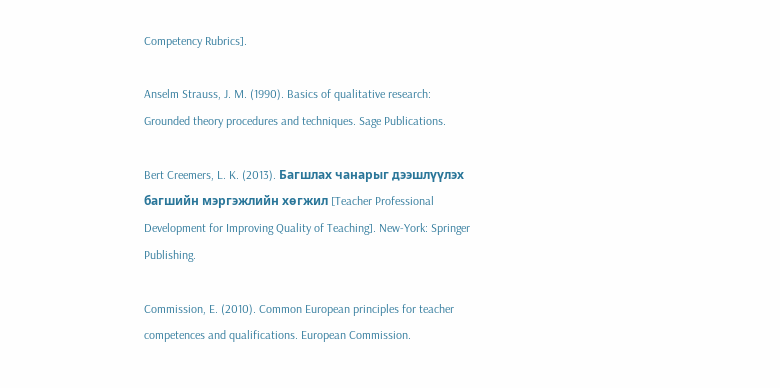Competency Rubrics].

Anselm Strauss, J. M. (1990). Basics of qualitative research: Grounded theory procedures and techniques. Sage Publications.

Bert Creemers, L. K. (2013). Багшлах чанарыг дээшлүүлэх багшийн мэргэжлийн хөгжил [Teacher Professional Development for Improving Quality of Teaching]. New-York: Springer Publishing.

Commission, E. (2010). Common European principles for teacher competences and qualifications. European Commission.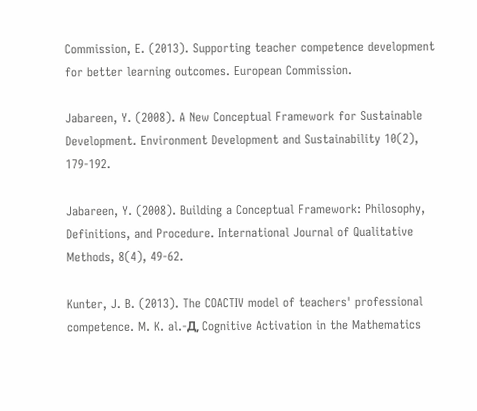Commission, E. (2013). Supporting teacher competence development for better learning outcomes. European Commission.

Jabareen, Y. (2008). A New Conceptual Framework for Sustainable Development. Environment Development and Sustainability 10(2), 179-192.

Jabareen, Y. (2008). Building a Conceptual Framework: Philosophy, Definitions, and Procedure. International Journal of Qualitative Methods, 8(4), 49-62.

Kunter, J. B. (2013). The COACTIV model of teachers' professional competence. M. K. al.-Д, Cognitive Activation in the Mathematics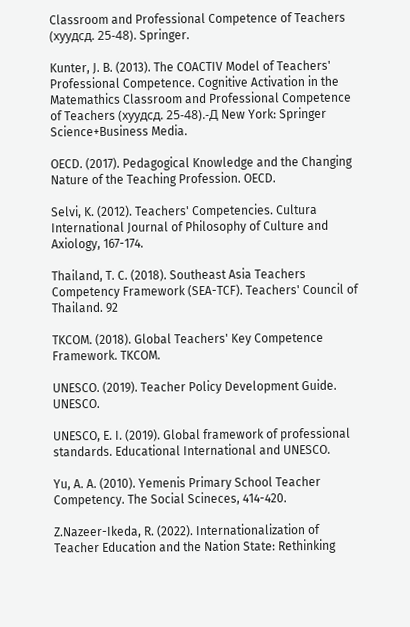Classroom and Professional Competence of Teachers (хуудсд. 25-48). Springer.

Kunter, J. B. (2013). The COACTIV Model of Teachers' Professional Competence. Cognitive Activation in the Matemathics Classroom and Professional Competence of Teachers (хуудсд. 25-48).-Д New York: Springer Science+Business Media.

OECD. (2017). Pedagogical Knowledge and the Changing Nature of the Teaching Profession. OECD.

Selvi, K. (2012). Teachers' Competencies. Cultura International Journal of Philosophy of Culture and Axiology, 167-174.

Thailand, T. C. (2018). Southeast Asia Teachers Competency Framework (SEA-TCF). Teachers' Council of Thailand. 92

TKCOM. (2018). Global Teachers' Key Competence Framework. TKCOM.

UNESCO. (2019). Teacher Policy Development Guide. UNESCO.

UNESCO, E. I. (2019). Global framework of professional standards. Educational International and UNESCO.

Yu, A. A. (2010). Yemenis Primary School Teacher Competency. The Social Scineces, 414-420.

Z.Nazeer-Ikeda, R. (2022). Internationalization of Teacher Education and the Nation State: Rethinking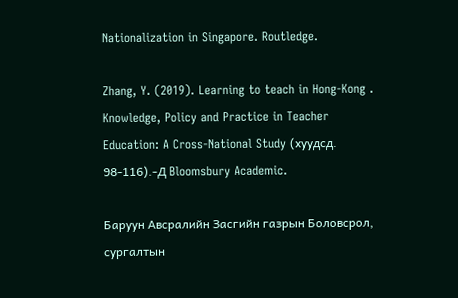Nationalization in Singapore. Routledge.

Zhang, Y. (2019). Learning to teach in Hong-Kong . Knowledge, Policy and Practice in Teacher Education: A Cross-National Study (хуудсд. 98-116).-Д Bloomsbury Academic.

Баруун Авсралийн Засгийн газрын Боловсрол, сургалтын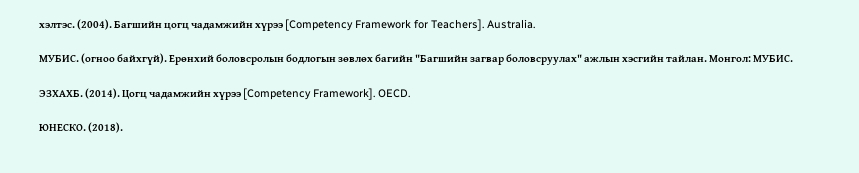хэлтэс. (2004). Багшийн цогц чадамжийн хүрээ [Competency Framework for Teachers]. Australia.

МУБИС. (огноо байхгүй). Ерөнхий боловсролын бодлогын зөвлөх багийн "Багшийн загвар боловсруулах" ажлын хэсгийн тайлан. Монгол: МУБИС.

ЭЗХАХБ. (2014). Цогц чадамжийн хүрээ [Competency Framework]. OECD.

ЮНЕСКО. (2018).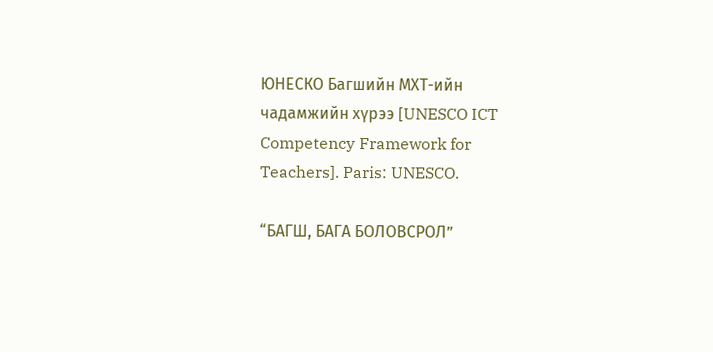ЮНЕСКО Багшийн МХТ-ийн чадамжийн хүрээ [UNESCO ICT Competency Framework for Teachers]. Paris: UNESCO.

“БАГШ, БАГА БОЛОВСРОЛ”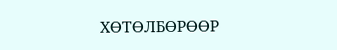ХӨТӨЛБӨРӨӨР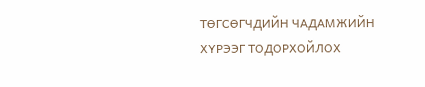ТӨГСӨГЧДИЙН ЧАДАМЖИЙН ХҮРЭЭГ ТОДОРХОЙЛОХ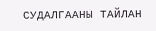СУДАЛГААНЫ ТАЙЛАН